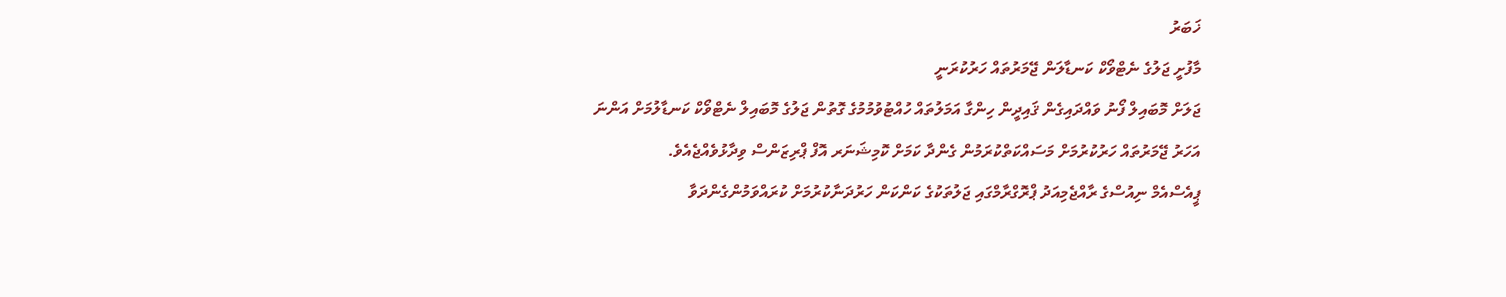ޚަބަރު
މާފުށީ ޖަލުގެ ނެޓްވޯކް ކަނޑާލަން ޖޭމަރުތައް ހަރުކުރަނީ
ޖަލަށް މޮބައިލް ފޯނު ވައްދައިގެން ޤައިދީން ހިންގާ އަމަލުތައް ހުއްޓުވުމުމުގެ ގޮތުން ޖަލުގެ މޮބައިލް ނެޓްވޯކް ކަނޑާލުމަށް އަންނަ އަހަރު ޖޭމަރުތައް ހަރުކުރުމަށް މަސައްކަތްކުރަމުން ގެންދާ ކަމަށް ކޮމިޝަނަރ އޮފް ޕްރިޒަންސް ވިދާޅުވެއްޖެއެވެ.
ޕީއެސްއެމް ނިއުސްގެ ރާއްޖެމިއަދު ޕްރޮގްރާމްގައި ޖަލުތަކުގެ ކަންކަން ހަރުދަނާކުރުމަށް ކުރައްވަމުންގެންދަވާ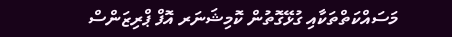މަސައްކަތްތަކާއި ގުޅޭގޮތުން ކޮމިޝަނަރ އޮފް ޕްރިޒަންސް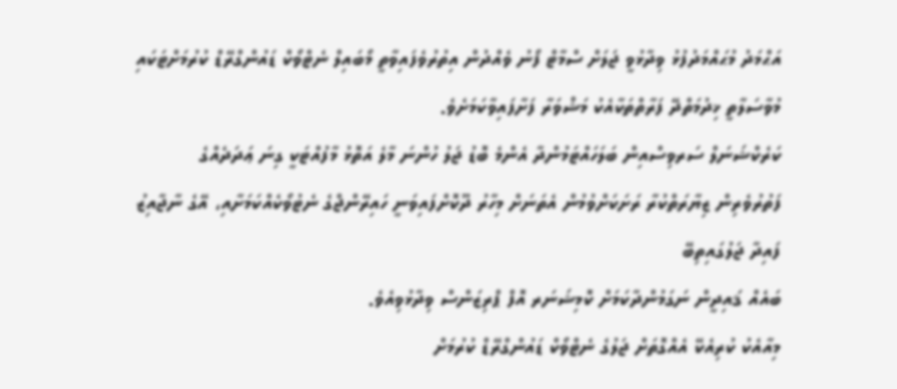އަޙްމަދު މުޙައްމަދުފުޅު ވިދާޅުވީ ޖަލަށް ސްމާޓް ފޯނު ވެއްދުން އިތުރުވެފައިވާތީ މޯބައިލް ނެޓްވޯކް ޑައުންގްރޭޑް ކުރުމަށްޓަކައި މުވާސަލާތީ ޚިދުމަތްދޭ ފަރާތްތަކާއެކު މަޝްވަރާ ފަށާފައިވާކަމަށެވެ.
ކަރެކްޝަނަލް ސަރވިސްއިން ބަލަހައްޓަމުންދާ އެންމެ ބޮޑު ޖަލު ހުންނަ މާލެ އަތޮޅު މާފުއްޓަކީ ގިނަ ޢަދަދެއްގެ ފަތުރުވެރިން ޒިޔާރަތްކުރާ ރަށަކަށްވުމުން އެތަނަށް މިހާރު ދޫކޮށްފައިވަނީ ހައިރޭންޖްގެ ނެޓުވޯކެއްކަމަށާއި، އޭގެ ނާޖާއިޒު ފައިދާ ޖަލުގައިތިބޭ
ބައެއް ޤައިދީން ނަގަމުންދާކަމަށް ކޮމިޝަނަރ އޮފް ޕްރިޒަންސް ވިދާޅުވިއެވެ.
މިއާއެކު ކުރިއެކޭ އެއްގޮތަށް ޖަލުގެ ނެޓްވޯކް ޑައުންގްރޭޑް ކުރުމަށް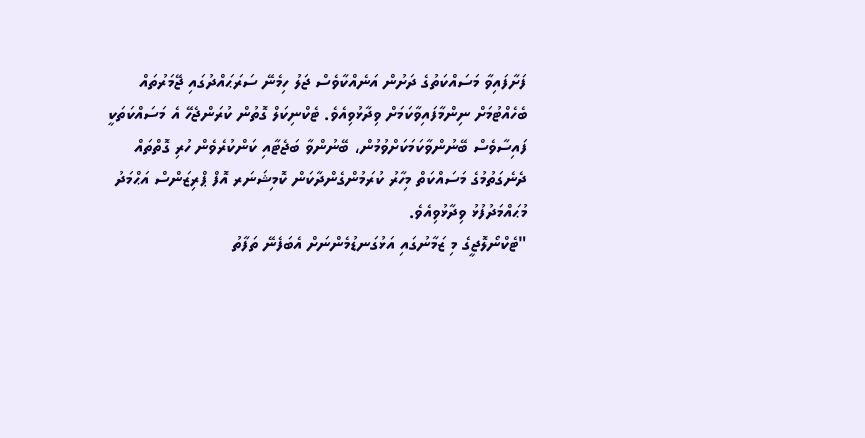ފަށާފައިވާ މަސައްކަތުގެ ދަށުން އަނެއްކާވެސް ޖަލު ހިމެނޭ ސަރަޙައްދުގައި ޖޭމަރުތައް ބެހެއްޓުމަށް ނިންމާފައިވާކަމަށް ވިދާޅުވިއެވެ. ޓެކްނިކަލް ގޮތުން ކުރަންޖެހޭ އެ މަސައްކަތަކީ ފައިސާވެސް ބޭނުންވާކަމަކަށްވުމުން، ބޭނުންވާ ބަޖެޓާއި ކަންކުރެވެން ހުރި ގޮތްތައް ދެނެގަތުމުގެ މަސައްކަތް މިހާރު ކުރަމުންގެންދާކަން ކޮމިޝަނަރ އޮފް ޕްރިޒަންސް އަޙްމަދު މުޙައްމަދުފުޅު ވިދާޅުވިއެވެ.
"ޓެކްނޯލޮޖީގެ މި ޒަމާނުގައި އަޅުގަނޑުމެންނަށް އެބަފެނޭ ތަފާތު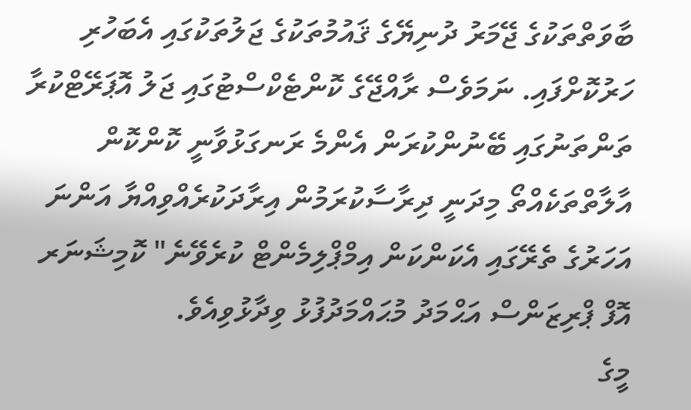ބާވަތްތަކުގެ ޖޭމަރު ދުނިޔޭގެ ޤައުމުތަކުގެ ޖަލުތަކުގައި އެބަހުރި ހަރުކޮށްފައި. ނަމަވެސް ރާއްޖޭގެ ކޮންޓެކްސްޓުގައި ޖަލު އޮޕަރޭޓްކުރާ ތަންތަނުގައި ބޭނުންކުރަން އެންމެ ރަނގަޅުވާނީ ކޮންކޮން އާލާތްތަކެއްތޯ މިދަނީ ދިރާސާކުރަމުން އިރާދަކުރެއްވިއްޔާ އަންނަ އަހަރުގެ ތެރޭގައި އެކަންކަން އިމްޕްލިމެންޓް ކުރެވޭނެ" ކޮމިޝަނަރ އޮފް ޕްރިޒަންސް އަޙްމަދު މުޙައްމަދުފުޅު ވިދާޅުވިއެވެ.
މީގެ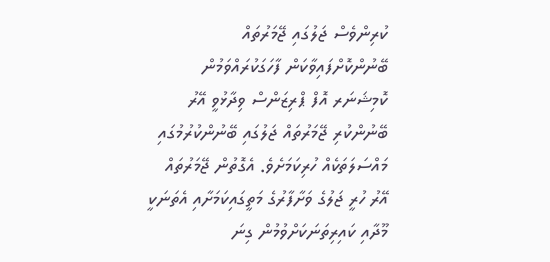ކުރިންވެސް ޖަލުގައި ޖޭމަރުތައް ބޭނުންކޮށްފައިވާކަން ފާހަގަކުރައްވަމުން ކޮމިޝަނަރ އޮފް ޕްރިޒަންސް ވިދާޅުވީ އޭރު ބޭނުންކުރި ޖޭމަރުތައް ޖަލުގައި ބޭނުންކުރުމުގައި މައްސަލަތަކެއް ހުރިކަމަށެވެ. އެގޮތުން ޖޭމަރުތައް އޭރު ހުރީ ޖަލުގެ ވަށާފާރުގެ މަތީގައިކަމަށާއި އެތަނަކީ މޫދާއި ކައިރިތަނަކަށްވުމުން ގިނަ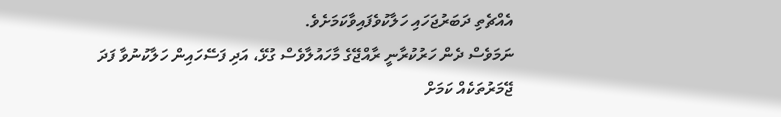އެއްޗެތި ދަބަރުޖަހައި ހަލާކުވެފައިވާކަމަށެވެ.
ނަމަވެސް ދެން ހަރުކުރާނީ ރާއްޖޭގެ މާހައުލާވެސް ގުޅޭ، އަދި ފަސޭހައިން ހަލާކުނުވާ ފަދަ ޖޭމަރުތަކެއް ކަމަށް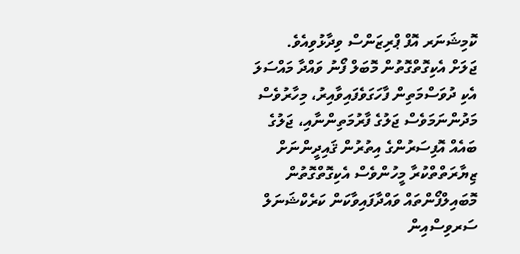ކޮމިޝަނަރ އޮފް ޕްރިޒަންސް ވިދާޅުވިއެވެ.
ޖަލަށް އެކިގޮތްގޮތުން މޮބަލް ފޯނު ވައްދާ މައްސަލަ އެކި ދުވަސްމަތިން ފާހަގަވެފައިވާއިރު، މިހާރުވެސް މަދުންނަމަވެސް ޖަލުގެ ފާރުމަތިންނާއި، ޖަލުގެ ބައެއް އޮފިސަރުންގެ އިތުރުން ޤައިދީންނަށް ޒިޔާރަތްތްކުރާ މީހުންވެސް އެކިގޮތްގޮތުން މޮބައިލްފޯންތައް ވައްދާފައިވާކަން ކަރެކްޝަނަލް ސަރވިސްއިން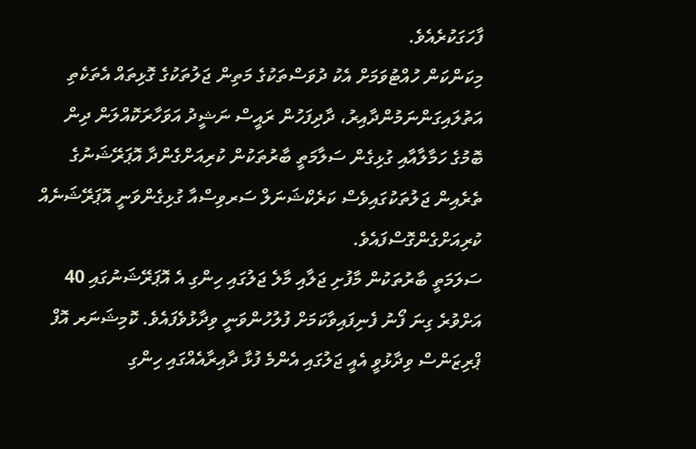ފާހަގަކުރެއެވެ.
މިކަންކަން ހުއްޓުވަމަށް އެކު ދުވަސްތަކުގެ މަތިން ޖަލުތަކުގެ ގޮޅިތައް އެތަކެތި އަތުލައިގަންނަމުންދާއިރު، ދާދިފަހުން ރައީސް ނަޝީދު އަވަހާރަކޮއްލަން ދިން ބޮމުގެ ހަމާލާއާއި ގުޅިގެން ސަލާމަތީ ބާރުތަކުން ކުރިއަށްގެންދާ އޮޕަރޭޝަނުގެ ތެރެއިން ޖަލުތަކުގައިވެސް ކަރެކްޝަނަލް ސަރވިސްއާ ގުޅިގެންވަނީ އޮޕަރޭޝަނެއް ކުރިއަށްގެންގޮސްފައެވެ.
ސަލަމަތީ ބާރުތަކުން މާފުށި ޖަލާއި މާލެ ޖަލުގައި ހިންގި އެ އޮޕަރޭޝަނުގައި 40 އަށްވުރެ ގިނަ ފޯނު ފެނިފައިވާކަމަށް ފުލުހުންވަނީ ވިދާޅުވެފައެވެ. ކޮމިޝަނަރ އޮފް ޕްރިޒަންސް ވިދާޅުވީ އެއީ ޖަލުގައި އެންމެ ފުޅާ ދާއިރާއެއްގައި ހިންގި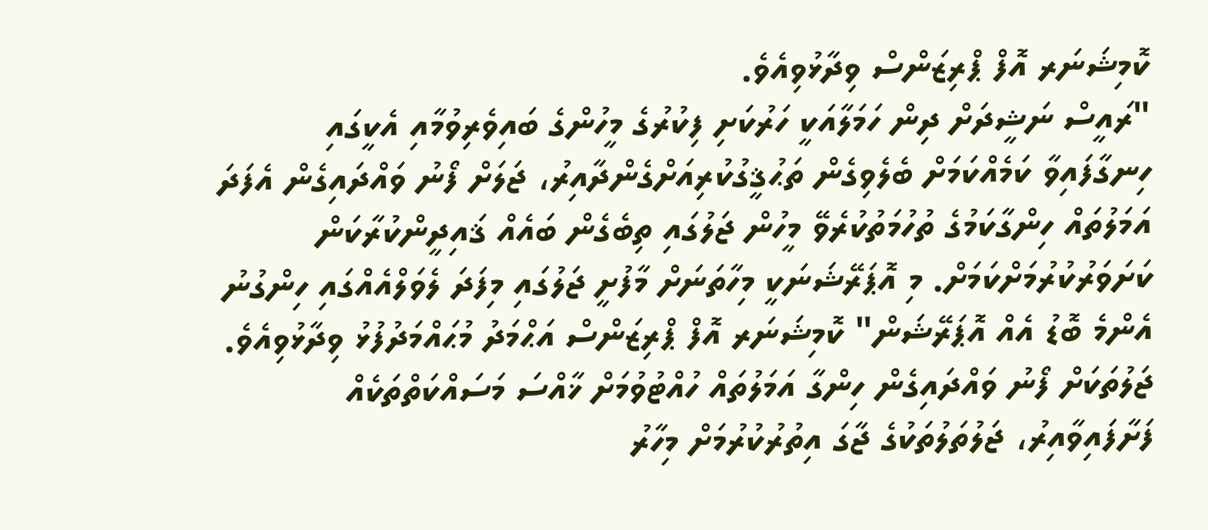ކޮމިޝަނަރ އޮފް ޕްރިޒަންސް ވިދާޅުވިއެވެ.
"ރައީސް ނަޝީދަށް ދިން ހަމަލާއަކީ ހަރުކަށި ފިކުރުގެ މީހުންގެ ބައިވެރިވުމާއި އެކީގައި ހިނގާފައިވާ ކަމެއްކަމަށް ބެލެވިގެން ތަޙުޤީގުކުރިއަށްގެންދާއިރު، ޖަލަށް ފޯނު ވައްދައިގެން އެފަދަ އަމަލުތައް ހިންގާކަމުގެ ތުހުމަތުކުރެވޭ މީހުން ޖަލުގައި ތިބެގެން ބައެއް ޤައިދީންކުރާކަން ކަށަވަރުކުރުމަށްކަމަށް. މި އޮޕަރޭޝަނަކީ މިހާތަނަށް މާފުށީ ޖަލުގައި މިފަދަ ލެވަލްއެއްގައި ހިންގުނު އެންމެ ބޮޑު އެއް އޮޕަރޭޝަން" ކޮމިޝަނަރ އޮފް ޕްރިޒަންސް އަޙްމަދު މުޙައްމަދުފުޅު ވިދާޅުވިއެވެ.
ޖަލުތަކަށް ފޯނު ވައްދައިގެން ހިންގާ އަމަލުތައް ހުއްޓުވުމަށް ޚާއްސަ މަސައްކަތްތަކެއް ފަށާފައިވާއިރު، ޖަލުތަލުތަކުގެ ޖާގަ އިތުރުކުރުމަށް މިހާރު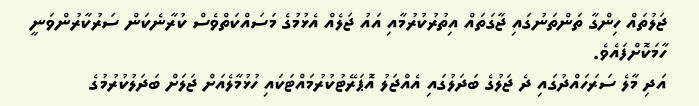ޖަލުތައް ހިންގާ ތަންތަނުގައި ޖާގަތައް އިތުރުކުރުމާއި އައު ޖަލެއް އެޅުމުގެ މަސައްކަތްވެސް ކުރާނެކަން ސަރުކާރުންވަނީ ހާމަކޮށްފައެވެ.
އަދި މާލެ ސަރަހައްދުގައި ދެ ޖަލުގެ ބަދަލުގައި އެއްޖަލު އޮޕަރޭޓުކުރުމައްޓަކައި ހުޅުމާލެއަށް ޖަލަށް ބަދަލުކުރުމުގެ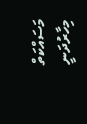މަސައްކަތް މިހާރުދަނީ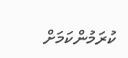ކުރަމުންކަމަށް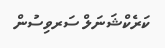ކަރެކްޝަނަލް ސަރވިސުން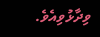ވިދާޅުވިއެވެ.